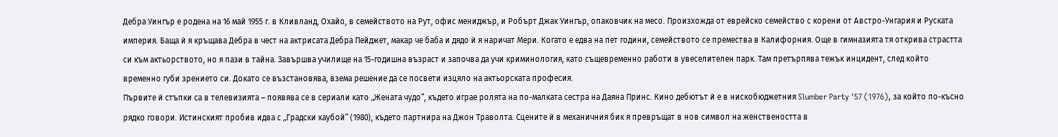Дебра Уингър е родена на 16 май 1955 г. в Кливланд, Охайо, в семейството на Рут, офис мениджър, и Робърт Джак Уингър, опаковчик на месо. Произхожда от еврейско семейство с корени от Австро-Унгария и Руската империя. Баща ѝ я кръщава Дебра в чест на актрисата Дебра Пейджет, макар че баба и дядо ѝ я наричат Мери. Когато е едва на пет години, семейството се премества в Калифорния. Още в гимназията тя открива страстта си към актьорството, но я пази в тайна. Завършва училище на 15-годишна възраст и започва да учи криминология, като същевременно работи в увеселителен парк. Там претърпява тежък инцидент, след който временно губи зрението си. Докато се възстановява, взема решение да се посвети изцяло на актьорската професия.
Първите ѝ стъпки са в телевизията – появява се в сериали като „Жената чудо“, където играе ролята на по-малката сестра на Даяна Принс. Кино дебютът ѝ е в нискобюджетния Slumber Party '57 (1976), за който по-късно рядко говори. Истинският пробив идва с „Градски каубой“ (1980), където партнира на Джон Траволта. Сцените ѝ в механичния бик я превръщат в нов символ на женствеността в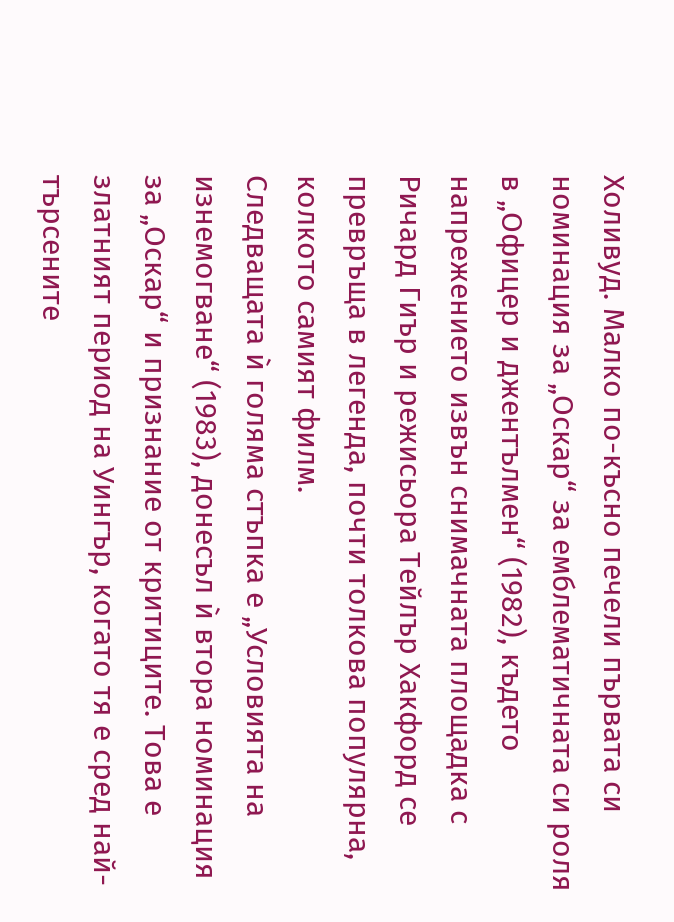Холивуд. Малко по-късно печели първата си номинация за „Оскар“ за емблематичната си роля в „Офицер и джентълмен“ (1982), където напрежението извън снимачната площадка с Ричард Гиър и режисьора Тейлър Хакфорд се превръща в легенда, почти толкова популярна, колкото самият филм.
Следващата ѝ голяма стъпка е „Условията на изнемогване“ (1983), донесъл ѝ втора номинация за „Оскар“ и признание от критиците. Това е златният период на Уингър, когато тя е сред най-търсените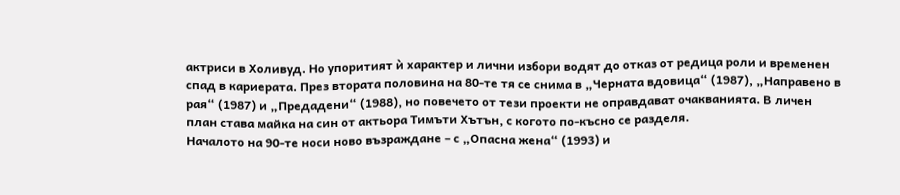актриси в Холивуд. Но упоритият ѝ характер и лични избори водят до отказ от редица роли и временен спад в кариерата. През втората половина на 80-те тя се снима в „Черната вдовица“ (1987), „Направено в рая“ (1987) и „Предадени“ (1988), но повечето от тези проекти не оправдават очакванията. В личен план става майка на син от актьора Тимъти Хътън, с когото по-късно се разделя.
Началото на 90-те носи ново възраждане – с „Опасна жена“ (1993) и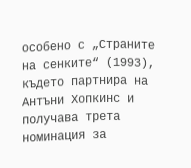особено с „Страните на сенките“ (1993), където партнира на Антъни Хопкинс и получава трета номинация за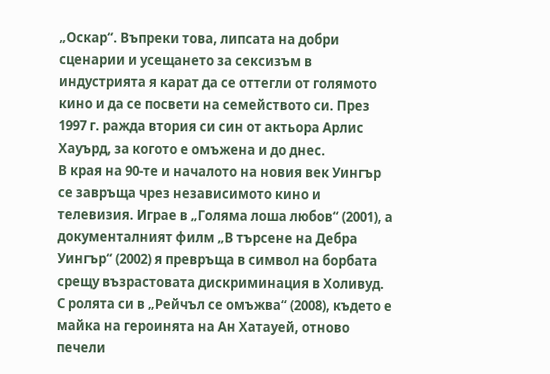„Оскар“. Въпреки това, липсата на добри сценарии и усещането за сексизъм в индустрията я карат да се оттегли от голямото кино и да се посвети на семейството си. През 1997 г. ражда втория си син от актьора Арлис Хауърд, за когото е омъжена и до днес.
В края на 90-те и началото на новия век Уингър се завръща чрез независимото кино и телевизия. Играе в „Голяма лоша любов“ (2001), а документалният филм „В търсене на Дебра Уингър“ (2002) я превръща в символ на борбата срещу възрастовата дискриминация в Холивуд. С ролята си в „Рейчъл се омъжва“ (2008), където е майка на героинята на Ан Хатауей, отново печели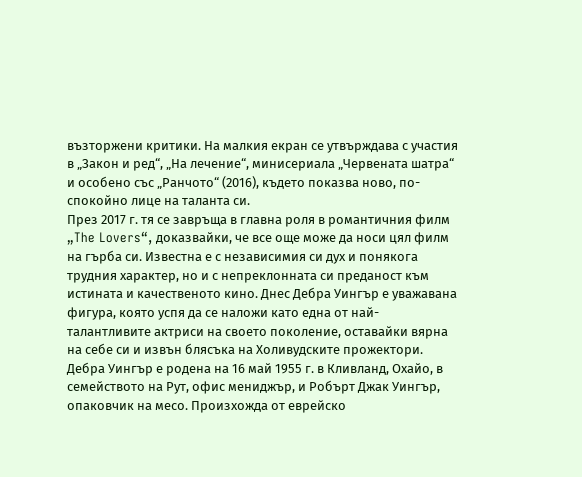възторжени критики. На малкия екран се утвърждава с участия в „Закон и ред“, „На лечение“, минисериала „Червената шатра“ и особено със „Ранчото“ (2016), където показва ново, по-спокойно лице на таланта си.
През 2017 г. тя се завръща в главна роля в романтичния филм „The Lovers“, доказвайки, че все още може да носи цял филм на гърба си. Известна е с независимия си дух и понякога трудния характер, но и с непреклонната си преданост към истината и качественото кино. Днес Дебра Уингър е уважавана фигура, която успя да се наложи като една от най-талантливите актриси на своето поколение, оставайки вярна на себе си и извън блясъка на Холивудските прожектори.
Дебра Уингър е родена на 16 май 1955 г. в Кливланд, Охайо, в семейството на Рут, офис мениджър, и Робърт Джак Уингър, опаковчик на месо. Произхожда от еврейско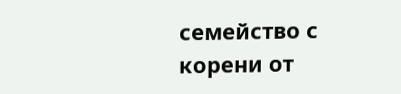семейство с корени от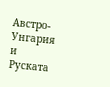Австро-Унгария и Руската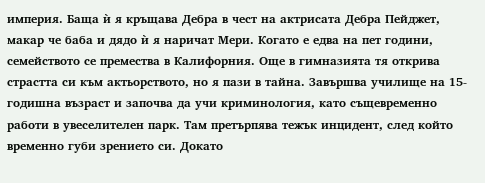империя. Баща ѝ я кръщава Дебра в чест на актрисата Дебра Пейджет, макар че баба и дядо ѝ я наричат Мери. Когато е едва на пет години, семейството се премества в Калифорния. Още в гимназията тя открива страстта си към актьорството, но я пази в тайна. Завършва училище на 15-годишна възраст и започва да учи криминология, като същевременно работи в увеселителен парк. Там претърпява тежък инцидент, след който временно губи зрението си. Докато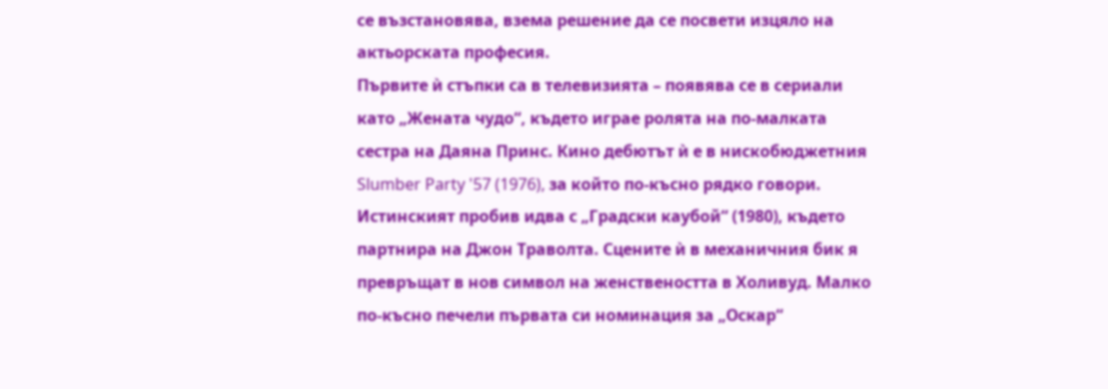се възстановява, взема решение да се посвети изцяло на актьорската професия.
Първите ѝ стъпки са в телевизията – появява се в сериали като „Жената чудо“, където играе ролята на по-малката сестра на Даяна Принс. Кино дебютът ѝ е в нискобюджетния Slumber Party '57 (1976), за който по-късно рядко говори. Истинският пробив идва с „Градски каубой“ (1980), където партнира на Джон Траволта. Сцените ѝ в механичния бик я превръщат в нов символ на женствеността в Холивуд. Малко по-късно печели първата си номинация за „Оскар“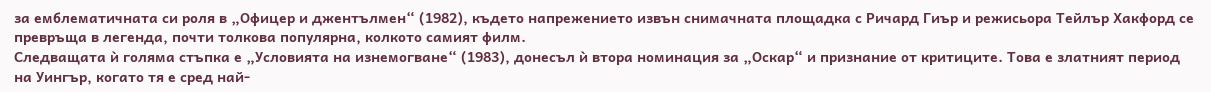за емблематичната си роля в „Офицер и джентълмен“ (1982), където напрежението извън снимачната площадка с Ричард Гиър и режисьора Тейлър Хакфорд се превръща в легенда, почти толкова популярна, колкото самият филм.
Следващата ѝ голяма стъпка е „Условията на изнемогване“ (1983), донесъл ѝ втора номинация за „Оскар“ и признание от критиците. Това е златният период на Уингър, когато тя е сред най-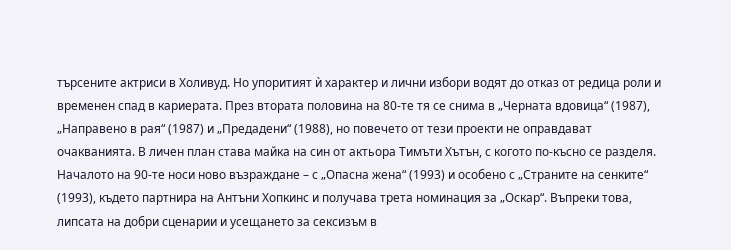търсените актриси в Холивуд. Но упоритият ѝ характер и лични избори водят до отказ от редица роли и временен спад в кариерата. През втората половина на 80-те тя се снима в „Черната вдовица“ (1987), „Направено в рая“ (1987) и „Предадени“ (1988), но повечето от тези проекти не оправдават очакванията. В личен план става майка на син от актьора Тимъти Хътън, с когото по-късно се разделя.
Началото на 90-те носи ново възраждане – с „Опасна жена“ (1993) и особено с „Страните на сенките“ (1993), където партнира на Антъни Хопкинс и получава трета номинация за „Оскар“. Въпреки това, липсата на добри сценарии и усещането за сексизъм в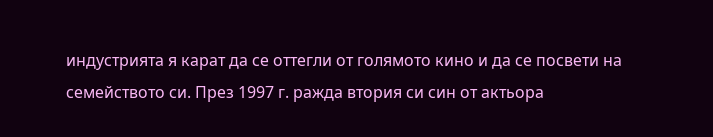индустрията я карат да се оттегли от голямото кино и да се посвети на семейството си. През 1997 г. ражда втория си син от актьора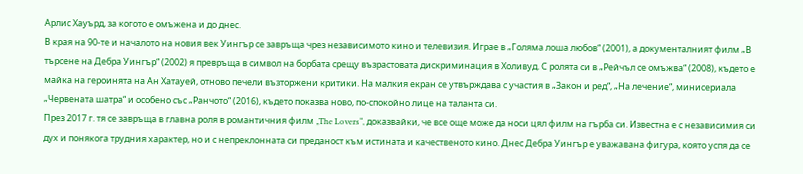Арлис Хауърд, за когото е омъжена и до днес.
В края на 90-те и началото на новия век Уингър се завръща чрез независимото кино и телевизия. Играе в „Голяма лоша любов“ (2001), а документалният филм „В търсене на Дебра Уингър“ (2002) я превръща в символ на борбата срещу възрастовата дискриминация в Холивуд. С ролята си в „Рейчъл се омъжва“ (2008), където е майка на героинята на Ан Хатауей, отново печели възторжени критики. На малкия екран се утвърждава с участия в „Закон и ред“, „На лечение“, минисериала „Червената шатра“ и особено със „Ранчото“ (2016), където показва ново, по-спокойно лице на таланта си.
През 2017 г. тя се завръща в главна роля в романтичния филм „The Lovers“, доказвайки, че все още може да носи цял филм на гърба си. Известна е с независимия си дух и понякога трудния характер, но и с непреклонната си преданост към истината и качественото кино. Днес Дебра Уингър е уважавана фигура, която успя да се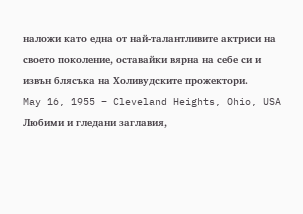наложи като една от най-талантливите актриси на своето поколение, оставайки вярна на себе си и извън блясъка на Холивудските прожектори.
May 16, 1955 – Cleveland Heights, Ohio, USA
Любими и гледани заглавия,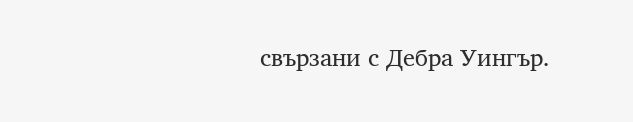свързани с Дебра Уингър.